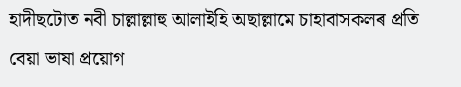হাদীছটোত নবী চাল্লাল্লাহু আলাইহি অছাল্লামে চাহাবাসকলৰ প্ৰতি বেয়া ভাষা প্ৰয়োগ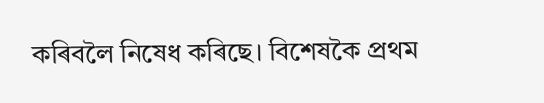কৰিবলৈ নিষেধ কৰিছে। বিশেষকৈ প্ৰথম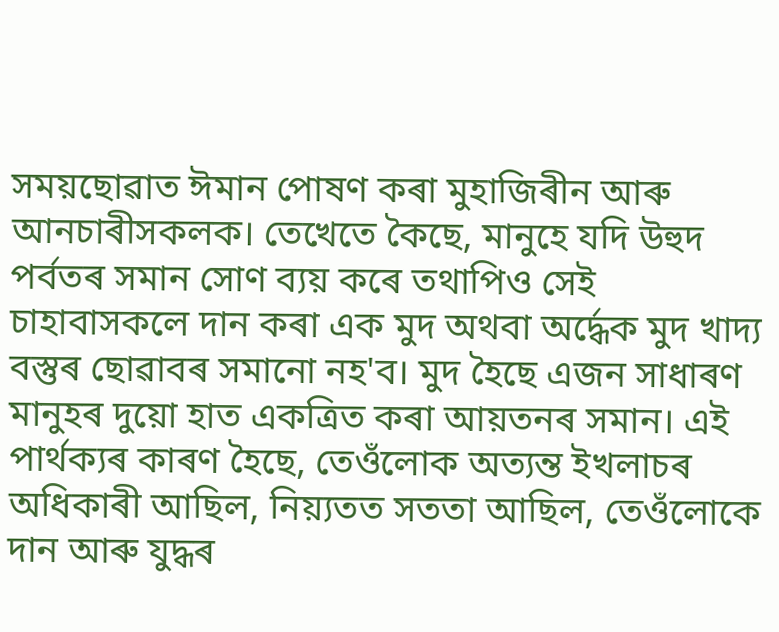সময়ছোৱাত ঈমান পোষণ কৰা মুহাজিৰীন আৰু আনচাৰীসকলক। তেখেতে কৈছে, মানুহে যদি উহুদ পৰ্বতৰ সমান সোণ ব্যয় কৰে তথাপিও সেই চাহাবাসকলে দান কৰা এক মুদ অথবা অৰ্দ্ধেক মুদ খাদ্য বস্তুৰ ছোৱাবৰ সমানো নহ'ব। মুদ হৈছে এজন সাধাৰণ মানুহৰ দুয়ো হাত একত্ৰিত কৰা আয়তনৰ সমান। এই পাৰ্থক্যৰ কাৰণ হৈছে, তেওঁলোক অত্যন্ত ইখলাচৰ অধিকাৰী আছিল, নিয়্যতত সততা আছিল, তেওঁলোকে দান আৰু যুদ্ধৰ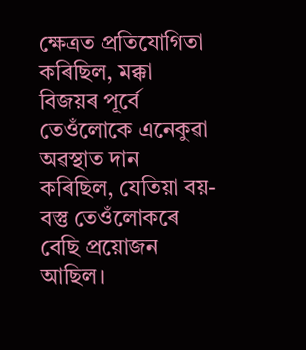ক্ষেত্ৰত প্ৰতিযোগিতা কৰিছিল, মক্কা বিজয়ৰ পূৰ্বে তেওঁলোকে এনেকুৱা অৱস্থাত দান কৰিছিল, যেতিয়া বয়-বস্তু তেওঁলোকৰে বেছি প্ৰয়োজন আছিল।